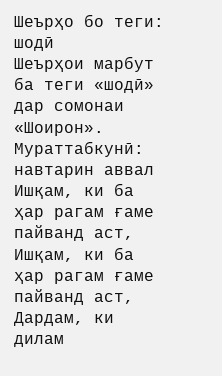Шеърҳо бо теги: шодӣ
Шеърҳои марбут ба теги «шодӣ» дар сомонаи «Шоирон».
Мураттабкунӣ: навтарин аввал
Ишқам, ки ба ҳар рагам ғаме пайванд аст,
Ишқам, ки ба ҳар рагам ғаме пайванд аст, Дардам, ки дилам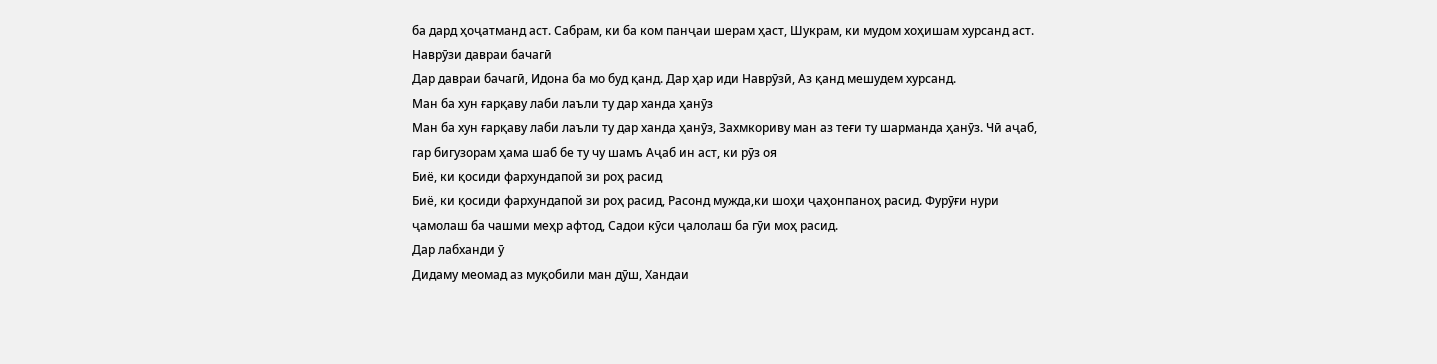ба дард ҳоҷатманд аст. Сабрам, ки ба ком панҷаи шерам ҳаст, Шукрам, ки мудом хоҳишам хурсанд аст.
Наврӯзи давраи бачагӣ
Дар давраи бачагӣ, Идона ба мо буд қанд. Дар ҳар иди Наврӯзӣ, Аз қанд мешудем хурсанд.
Ман ба хун ғарқаву лаби лаъли ту дар ханда ҳанӯз
Ман ба хун ғарқаву лаби лаъли ту дар ханда ҳанӯз, Захмкориву ман аз теғи ту шарманда ҳанӯз. Чӣ аҷаб, гар бигузорам ҳама шаб бе ту чу шамъ Аҷаб ин аст, ки рӯз оя
Биё, ки қосиди фархундапой зи роҳ расид
Биё, ки қосиди фархундапой зи роҳ расид, Расонд мужда,ки шоҳи ҷаҳонпаноҳ расид. Фурӯғи нури ҷамолаш ба чашми меҳр афтод, Садои кӯси ҷалолаш ба гӯи моҳ расид.
Дар лабханди ӯ
Дидаму меомад аз муқобили ман дӯш, Хандаи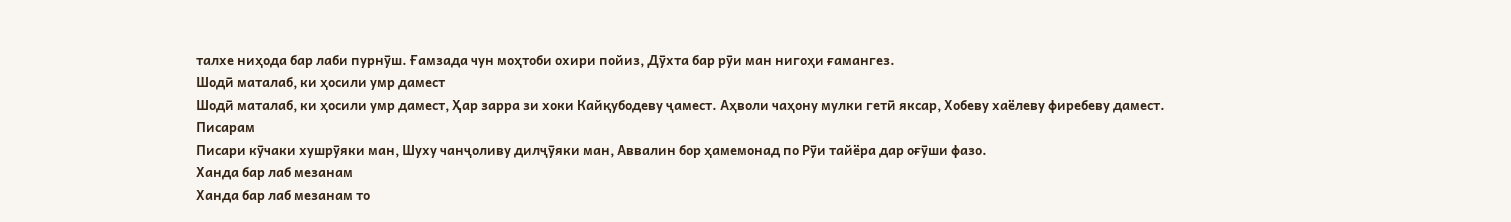талхе ниҳода бар лаби пурнӯш. Ғамзада чун моҳтоби охири пойиз, Дӯхта бар рӯи ман нигоҳи ғамангез.
Шодӣ маталаб, ки ҳосили умр дамест
Шодӣ маталаб, ки ҳосили умр дамест, Ҳар зарра зи хоки Кайқубодеву ҷамест. Аҳволи чаҳону мулки гетӣ яксар, Хобеву хаёлеву фиребеву дамест.
Писарам
Писари кӯчаки хушрӯяки ман, Шуху чанҷоливу дилҷӯяки ман, Аввалин бор ҳамемонад по Рӯи тайёра дар оғӯши фазо.
Ханда бар лаб мезанам
Ханда бар лаб мезанам то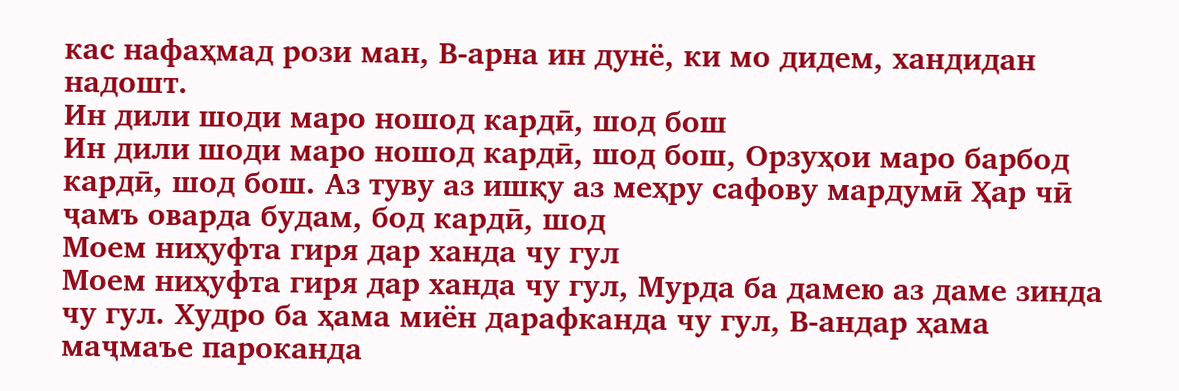кас нафаҳмад рози ман, В-арна ин дунё, ки мо дидем, хандидан надошт.
Ин дили шоди маро ношод кардӣ, шод бош
Ин дили шоди маро ношод кардӣ, шод бош, Орзуҳои маро барбод кардӣ, шод бош. Аз туву аз ишқу аз меҳру сафову мардумӣ Ҳар чӣ ҷамъ оварда будам, бод кардӣ, шод
Моем ниҳуфта гиря дар ханда чу гул
Моем ниҳуфта гиря дар ханда чу гул, Мурда ба дамею аз даме зинда чу гул. Худро ба ҳама миён дарафканда чу гул, В-андар ҳама маҷмаъе пароканда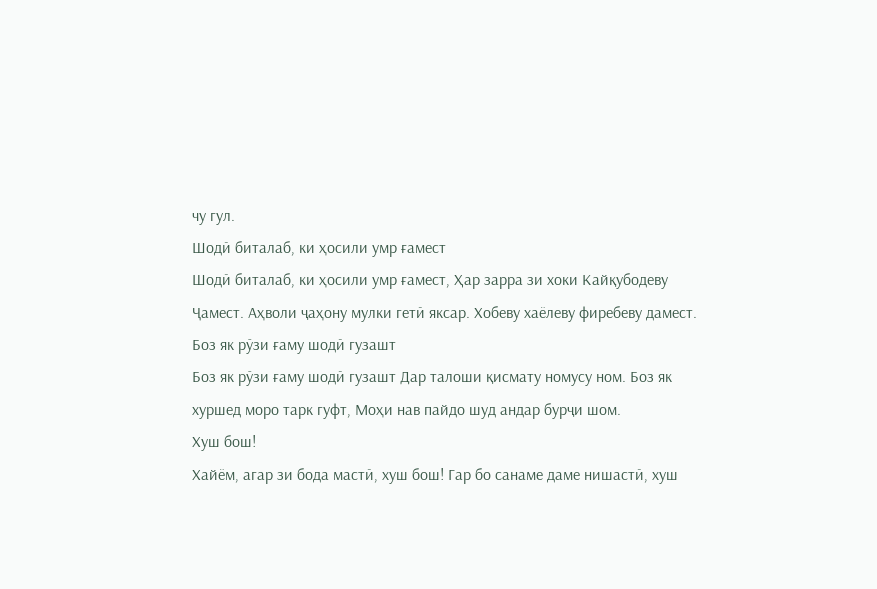чу гул.
Шодӣ биталаб, ки ҳосили умр ғамест
Шодӣ биталаб, ки ҳосили умр ғамест, Ҳар зарра зи хоки Кайқубодеву Ҷамест. Аҳволи ҷаҳону мулки гетӣ яксар. Хобеву хаёлеву фиребеву дамест.
Боз як рӯзи ғаму шодӣ гузашт
Боз як рӯзи ғаму шодӣ гузашт Дар талоши қисмату номусу ном. Боз як хуршед моро тарк гуфт, Моҳи нав пайдо шуд андар бурҷи шом.
Хуш бош!
Хайём, агар зи бода мастӣ, хуш бош! Гар бо санаме даме нишастӣ, хуш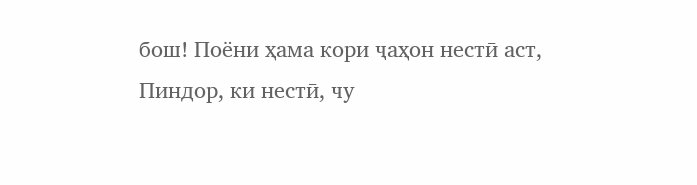бош! Поёни ҳама кори ҷаҳон нестӣ аст, Пиндор, ки нестӣ, чу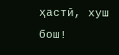ҳастӣ, хуш бош!